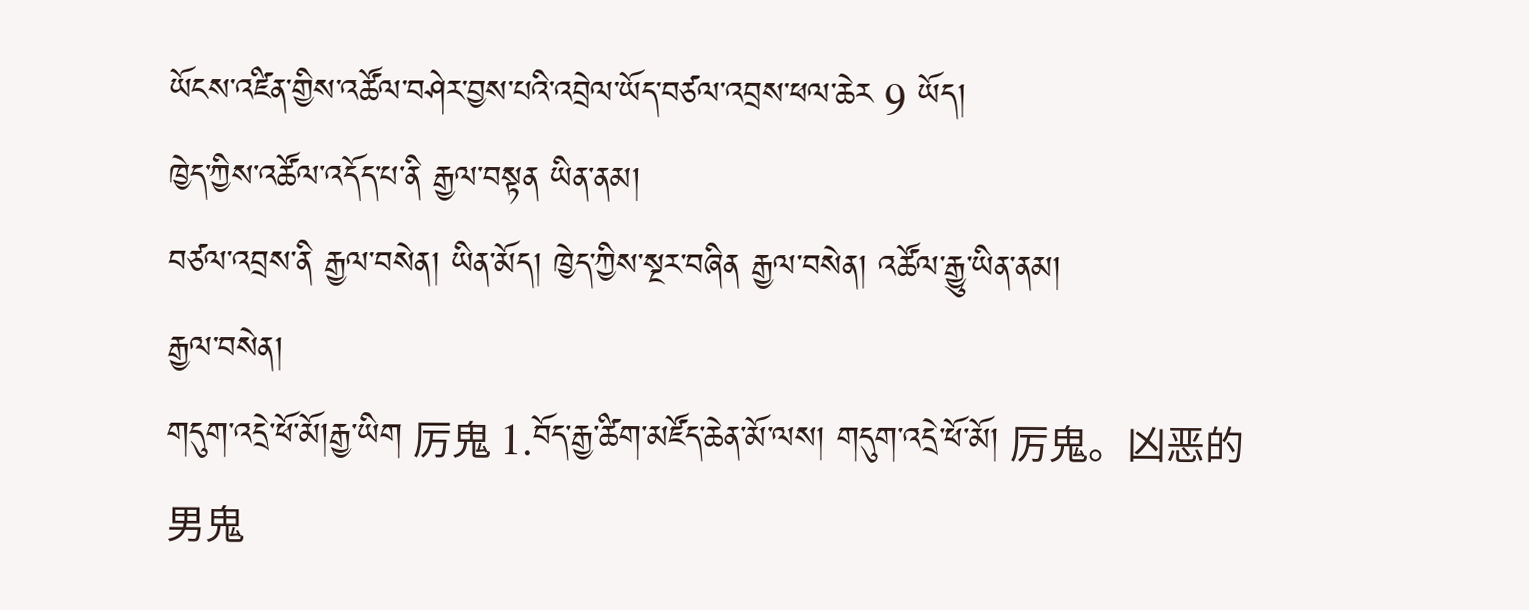ཡོངས་འཛིན་གྱིས་འཚོལ་བཤེར་བྱས་པའི་འབྲེལ་ཡོད་བཙལ་འབྲས་ཕལ་ཆེར 9 ཡོད།
ཁྱེད་ཀྱིས་འཚོལ་འདོད་པ་ནི རྒྱལ་བསྟན ཡིན་ནམ།
བཙལ་འབྲས་ནི རྒྱལ་བསེན། ཡིན་མོད། ཁྱེད་ཀྱིས་སྔར་བཞིན རྒྱལ་བསེན། འཚོལ་རྒྱུ་ཡིན་ནམ།
རྒྱལ་བསེན།
གདུག་འདྲེ་ཕོ་མོ།རྒྱ་ཡིག 厉鬼 1.བོད་རྒྱ་ཚིག་མཛོད་ཆེན་མོ་ལས། གདུག་འདྲེ་ཕོ་མོ། 厉鬼。凶恶的男鬼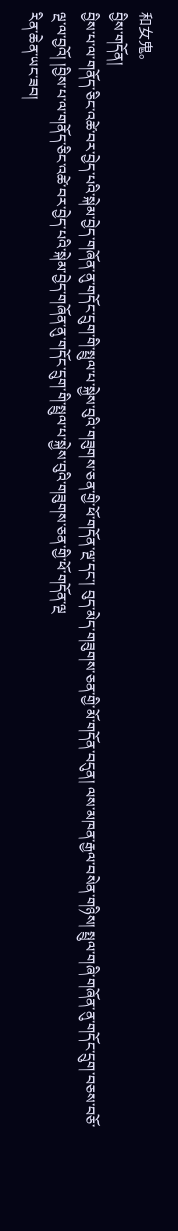和女鬼。
བྱིས་གདོན།
བྱིས་པ་ལ་གནོད་ཅིང་འཚེ་བར་བྱེད་པའི་སྐེམ་བྱེད་གཞོན་ནུ་གདོང་དྲུག་གི་སྤྲུལ་པ་སྐྱེས་བུའི་གཟུགས་ཅན་གྱི་ཕོ་གདོན་ལྔ་དང་། བུད་མེད་གཟུགས་ཅན་གྱི་མོ་གདོན་བདུན། ལས་མཁན་རྒྱལ་བསེན་གཉིས། སྤྲུལ་གཞི་གཞོན་ནུ་གདོང་དྲུག་བཅས་བཅོ་ལྔ་ལ་བྱའོ། །བྱིས་པ་ལ་གནོད་ཅིང་འཚེ་བར་བྱེད་པའི་སྐེམ་བྱེད་གཞོན་ནུ་གདོང་དྲུག་གི་སྤྲུལ་པ་སྐྱེས་བུའི་གཟུགས་ཅན་གྱི་ཕོ་གདོན་ལྔ
རིན་ཆེན་ཡང་ཟབ།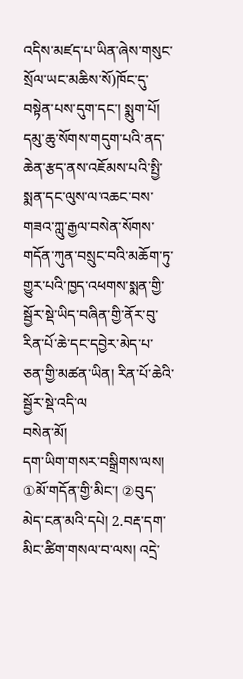འདིས་མཛད་པ་ཡིན་ཞེས་གསུང་སྲོལ་ཡང་མཆིས་སོ)ཁོང་དུ་བསྟེན་པས་དུག་དང་། སྨུག་པོ། དམུ་ཆུ་སོགས་གདུག་པའི་ནད་ཆེན་རྩད་ནས་འཇོམས་པའི་སྤྱི་སྨན་དང་ལུས་ལ་འཆང་བས་གཟའ་ཀླུ་རྒྱལ་བསེན་སོགས་གདོན་ཀུན་བསྲུང་བའི་མཆོག་ཏུ་གྱུར་པའི་ཁྱད་འཕགས་སྨན་གྱི་སྦྱོར་སྡེ་ཡིད་བཞིན་གྱི་ནོར་བུ་རིན་པོ་ཆེ་དང་དབྱེར་མེད་པ་ཅན་གྱི་མཚན་ཡིན། རིན་པོ་ཆེའི་སྦྱོར་སྡེ་འདི་ལ
བསེན་མོ།
དག་ཡིག་གསར་བསྒྲིགས་ལས། ①མོ་གདོན་གྱི་མིང་། ②བུད་མེད་ངན་མའི་དཔེ། 2.བརྡ་དག་མིང་ཚིག་གསལ་བ་ལས། འདྲེ་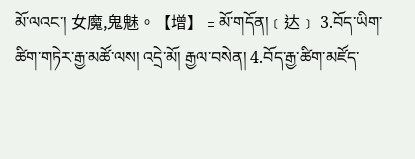མོ་ལའང་། 女魔,鬼魅。【增】﹦མོ་གདོན།﹝达﹞ 3.བོད་ཡིག་ཚིག་གཏེར་རྒྱ་མཚོ་ལས། འདྲེ་མོ། རྒྱལ་བསེན། 4.བོད་རྒྱ་ཚིག་མཛོད་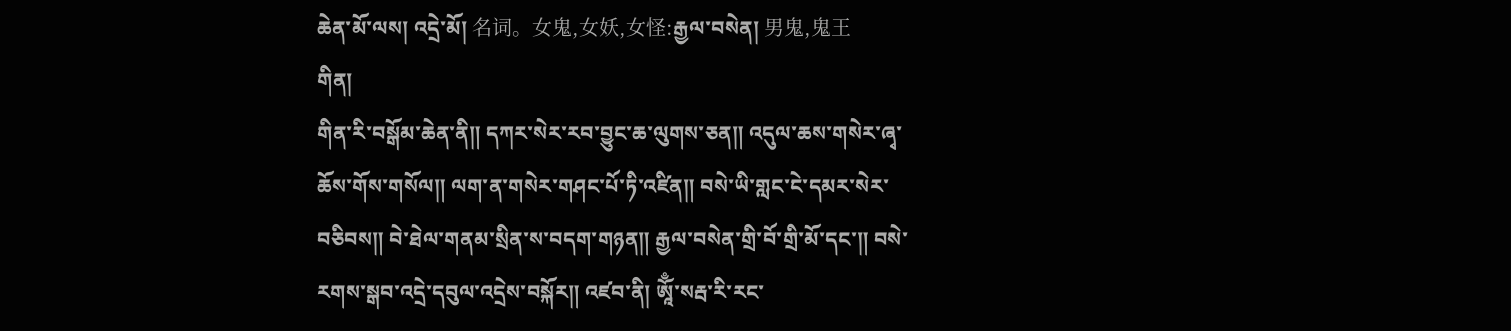ཆེན་མོ་ལས། འདྲེ་མོ། 名词。女鬼,女妖,女怪:རྒྱལ་བསེན། 男鬼,鬼王
གིན།
གིན་རི་བསྒོམ་ཆེན་ནི༎ དཀར་སེར་རབ་བྱུང་ཆ་ལུགས་ཅན༎ འདུལ་ཆས་གསེར་ཞྭ་ཆོས་གོས་གསོལ༎ ལག་ན་གསེར་གཤང་པོ་ཏི་འཛིན༎ བསེ་ཡི་གླང་ངེ་དམར་སེར་བཅིབས༎ བེ་ཐེལ་གནམ་སྲིན་ས་བདག་གཉན༎ རྒྱལ་བསེན་གྲི་བོ་གྲི་མོ་དང་༎ བསེ་རགས་སྒབ་འདྲེ་དབུལ་འདྲེས་བསྐོར༎ འཛབ་ནི། ཨཱོྃ་སརྦ་རི་རང་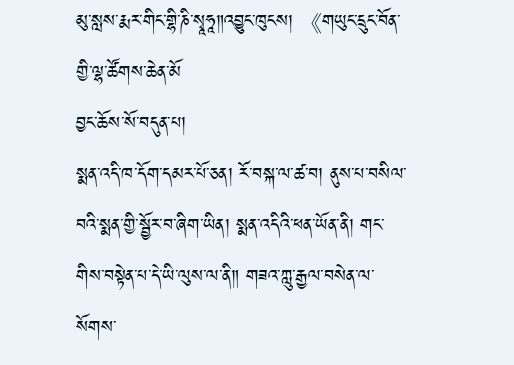མུ་སླས་རྨར་གིང་གྷི་ཎི་སྭཱཧཱ༎འབྱུང་ཁུངས། 《གཡུང་དྲུང་བོན་གྱི་ལྷ་ཚོགས་ཆེན་མོ
བྱང་ཆོས་སོ་བདུན་པ།
སྨན་འདི་ཁ་དོག་དམར་པོ་ཅན། རོ་བསྐ་ལ་ཚ་བ། ནུས་པ་བསིལ་བའི་སྨན་གྱི་སྦྱོར་བ་ཞིག་ཡིན། སྨན་འདིའི་ཕན་ཡོན་ནི། གང་གིས་བསྟེན་པ་དེ་ཡི་ལུས་ལ་ནི༎ གཟའ་ཀླུ་རྒྱལ་བསེན་ལ་སོགས་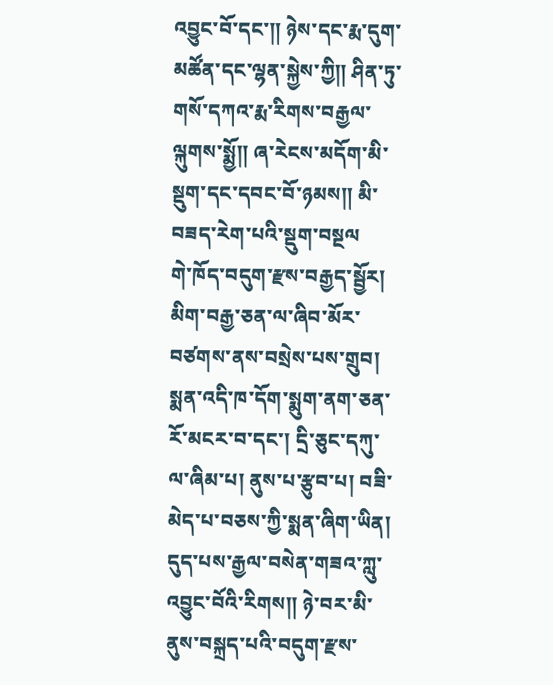འབྱུང་བོ་དང་༎ ཉེས་དང་རྨ་དུག་མཚོན་དང་ལྷན་སྐྱེས་ཀྱི༎ ཤིན་ཏུ་གསོ་དཀའ་རྨ་རིགས་བརྒྱལ་ལྐུགས་སྨྱོ༎ ཞ་རེངས་མདོག་མི་སྡུག་དང་དབང་བོ་ཉམས༎ མི་བཟད་རེག་པའི་སྡུག་བསྔལ
གེ་ཁོད་བདུག་རྫས་བརྒྱད་སྦྱོར།
མིག་བརྒྱ་ཅན་ལ་ཞིབ་མོར་བཙགས་ནས་བསྲེས་པས་གྲུབ། སྨན་འདི་ཁ་དོག་སྨུག་ནག་ཅན་རོ་མངར་བ་དང་། དྲི་ཅུང་དཀུ་ལ་ཞིམ་པ། ནུས་པ་རྩུབ་པ། བཟི་མེད་པ་བཅས་ཀྱི་སྨན་ཞིག་ཡིན། དུད་པས་རྒྱལ་བསེན་གཟའ་ཀླུ་འབྱུང་བོའི་རིགས༎ ཉེ་བར་མི་ནུས་བསྐྲད་པའི་བདུག་རྫས་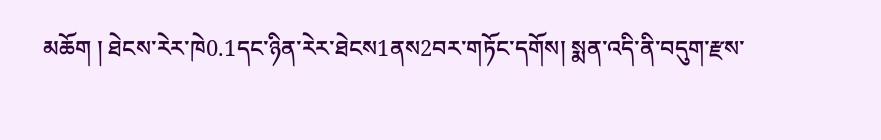མཆོག ། ཐེངས་རེར་ཁེ0.1དང་ཉིན་རེར་ཐེངས1ནས2བར་གཏོང་དགོས། སྨན་འདི་ནི་བདུག་རྫས་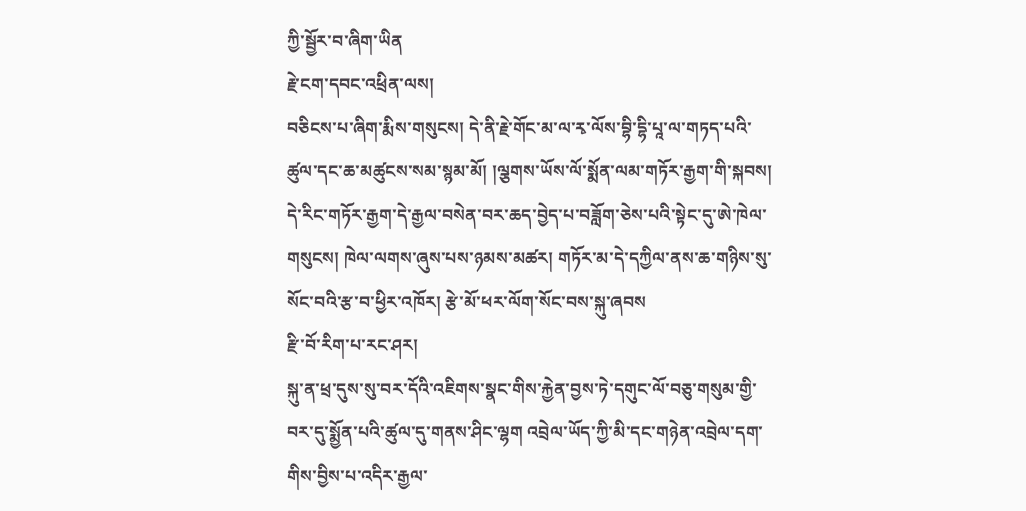ཀྱི་སྦྱོར་བ་ཞིག་ཡིན
རྗེ་ངག་དབང་འཕྲིན་ལས།
བཅིངས་པ་ཞིག་རྨིས་གསུངས། དེ་ནི་རྗེ་གོང་མ་ལ་རྭ་ལོས་བྷི་དྷི་པཱ་ལ་གཏད་པའི་ཚུལ་དང་ཆ་མཚུངས་སམ་སྙམ་མོ། །ལྕགས་ཡོས་ལོ་སྨོན་ལམ་གཏོར་རྒྱག་གི་སྐབས། དེ་རིང་གཏོར་རྒྱག་དེ་རྒྱལ་བསེན་བར་ཆད་བྱེད་པ་བཟློག་ཅེས་པའི་སྟེང་དུ་ཨེ་ཁེལ་གསུངས། ཁེལ་ལགས་ཞུས་པས་ཉམས་མཚར། གཏོར་མ་དེ་དཀྱིལ་ནས་ཆ་གཉིས་སུ་སོང་བའི་རྩ་བ་ཕྱིར་འཁོར། རྩེ་མོ་ཕར་ལོག་སོང་བས་སྐུ་ཞབས
རྫི་བོ་རིག་པ་རང་ཤར།
སྐུ་ན་ཕྲ་དུས་སུ་བར་དོའི་འཇིགས་སྣང་གིས་རྐྱེན་བྱས་ཏེ་དགུང་ལོ་བཅུ་གསུམ་གྱི་བར་དུ་སྨྱོན་པའི་ཚུལ་དུ་གནས་ཤིང་ལྷག འབྲེལ་ཡོད་ཀྱི་མི་དང་གཉེན་འབྲེལ་དག་གིས་བྱིས་པ་འདིར་རྒྱལ་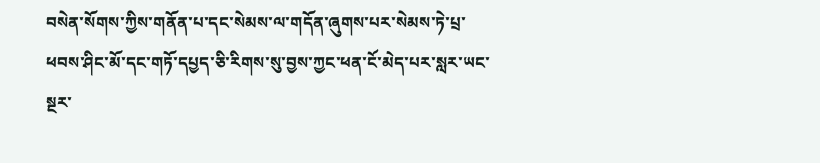བསེན་སོགས་ཀྱིས་གནོན་པ་དང་སེམས་ལ་གདོན་ཞུགས་པར་སེམས་ཏེ་པྲ་ཕབས་ཤིང་མོ་དང་གཏོ་དཔྱད་ཅི་རིགས་སུ་བྱས་ཀྱང་ཕན་ངོ་མེད་པར་སླར་ཡང་སྔར་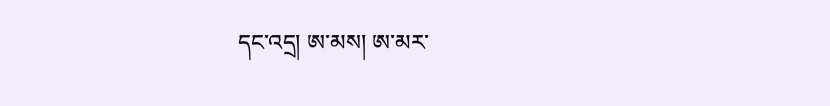དང་འདྲ། ཨ་མས། ཨ་མར་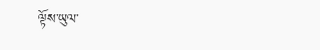ལྟོས་ཡུལ་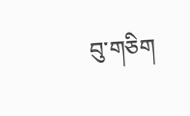བུ་གཅིག